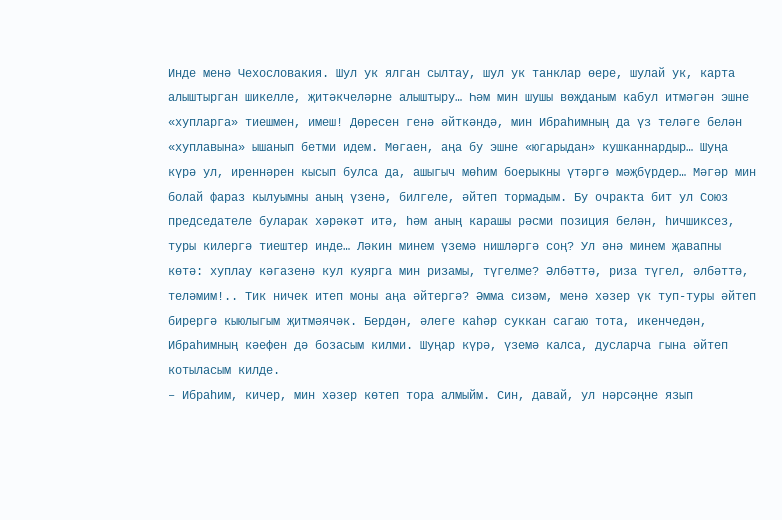Инде менә Чехословакия. Шул ук ялган сылтау, шул ук танклар өере, шулай ук, карта алыштырган шикелле, җитәкчеләрне алыштыру… Һәм мин шушы вөҗданым кабул итмәгән эшне «хупларга» тиешмен, имеш! Дөресен генә әйткәндә, мин Ибраһимның да үз теләге белән «хуплавына» ышанып бетми идем. Мөгаен, аңа бу эшне «югарыдан» кушканнардыр… Шуңа күрә ул, иреннәрен кысып булса да, ашыгыч мөһим боерыкны үтәргә мәҗбүрдер… Мәгәр мин болай фараз кылуымны аның үзенә, билгеле, әйтеп тормадым. Бу очракта бит ул Союз председателе буларак хәрәкәт итә, һәм аның карашы рәсми позиция белән, һичшиксез, туры килергә тиештер инде… Ләкин минем үземә нишләргә соң? Ул әнә минем җавапны көтә: хуплау кәгазенә кул куярга мин ризамы, түгелме? Әлбәттә, риза түгел, әлбәттә, теләмим!.. Тик ничек итеп моны аңа әйтергә? Әмма сизәм, менә хәзер үк туп-туры әйтеп бирергә кыюлыгым җитмәячәк. Бердән, әлеге каһәр суккан сагаю тота, икенчедән, Ибраһимның кәефен дә бозасым килми. Шуңар күрә, үземә калса, дусларча гына әйтеп котыласым килде.
– Ибраһим, кичер, мин хәзер көтеп тора алмыйм. Син, давай, ул нәрсәңне язып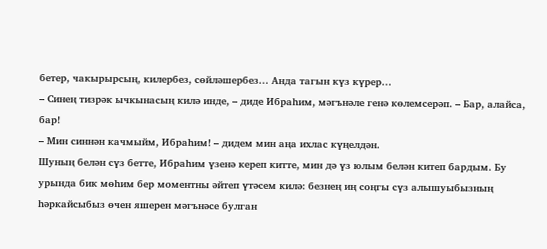бетер, чакырырсың, килербез, сөйләшербез… Анда тагын күз күрер…
– Синең тизрәк ычкынасың килә инде, – диде Ибраһим, мәгънәле генә көлемсерәп. – Бар, алайса, бар!
– Мин синнән качмыйм, Ибраһим! – дидем мин аңа ихлас күңелдән.
Шуның белән сүз бетте, Ибраһим үзенә кереп китте, мин дә үз юлым белән китеп бардым. Бу урында бик мөһим бер моментны әйтеп үтәсем килә: безнең иң соңгы сүз алышуыбызның һәркайсыбыз өчен яшерен мәгънәсе булган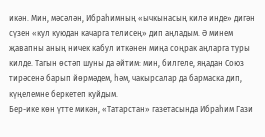икән. Мин, мәсәлән, Ибраһимның «ычкынасың килә инде» дигән сүзен «кул куюдан качарга телисең» дип аңладым. Ә минем җавапны аның ничек кабул иткәнен миңа соңрак аңларга туры килде. Тагын өстәп шуны да әйтим: мин, билгеле, яңадан Союз тирәсенә барып йөрмәдем, һәм, чакырсалар да бармаска дип, күңелемне беркетеп куйдым.
Бер-ике көн үтте микән, «Татарстан» газетасында Ибраһим Гази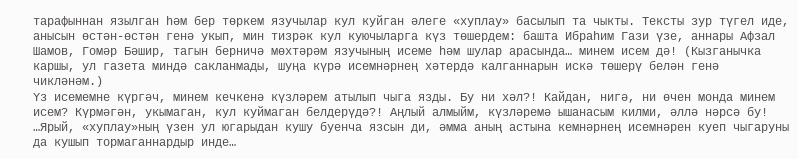тарафыннан язылган һәм бер төркем язучылар кул куйган әлеге «хуплау» басылып та чыкты. Тексты зур түгел иде, анысын өстән-өстән генә укып, мин тизрәк кул куючыларга күз төшердем: башта Ибраһим Гази үзе, аннары Афзал Шамов, Гомәр Бәшир, тагын берничә мөхтәрәм язучының исеме һәм шулар арасында… минем исем дә! (Кызганычка каршы, ул газета миндә сакланмады, шуңа күрә исемнәрнең хәтердә калганнарын искә төшерү белән генә чикләнәм.)
Үз исемемне күргәч, минем кечкенә күзләрем атылып чыга язды. Бу ни хәл?! Кайдан, нигә, ни өчен монда минем исем? Күрмәгән, укымаган, кул куймаган белдерүдә?! Аңлый алмыйм, күзләремә ышанасым килми, әллә нәрсә бу!
…Ярый, «хуплау»ның үзен ул югарыдан кушу буенча язсын ди, әмма аның астына кемнәрнең исемнәрен куеп чыгаруны да кушып тормаганнардыр инде…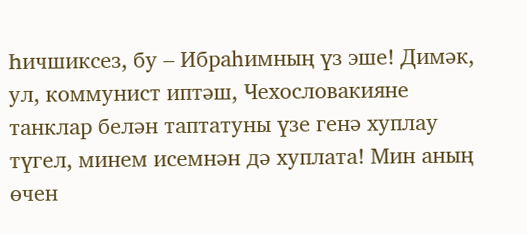Һичшиксез, бу – Ибраһимның үз эше! Димәк, ул, коммунист иптәш, Чехословакияне танклар белән таптатуны үзе генә хуплау түгел, минем исемнән дә хуплата! Мин аның өчен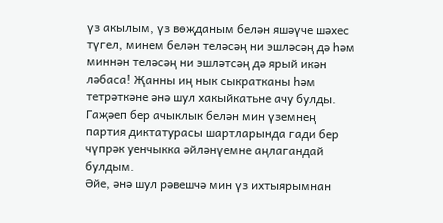үз акылым, үз вөҗданым белән яшәүче шәхес түгел, минем белән теләсәң ни эшләсәң дә һәм миннән теләсәң ни эшләтсәң дә ярый икән ләбаса! Җанны иң нык сыкратканы һәм тетрәткәне әнә шул хакыйкатьне ачу булды. Гаҗәеп бер ачыклык белән мин үземнең партия диктатурасы шартларында гади бер чүпрәк уенчыкка әйләнүемне аңлагандай булдым.
Әйе, әнә шул рәвешчә мин үз ихтыярымнан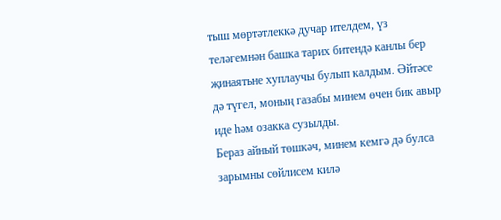тыш мөртәтлеккә дучар ителдем, үз теләгемнән башка тарих битендә канлы бер җинаятьне хуплаучы булып калдым. Әйтәсе дә түгел, моның газабы минем өчен бик авыр иде һәм озакка сузылды.
Бераз айный төшкәч, минем кемгә дә булса зарымны сөйлисем килә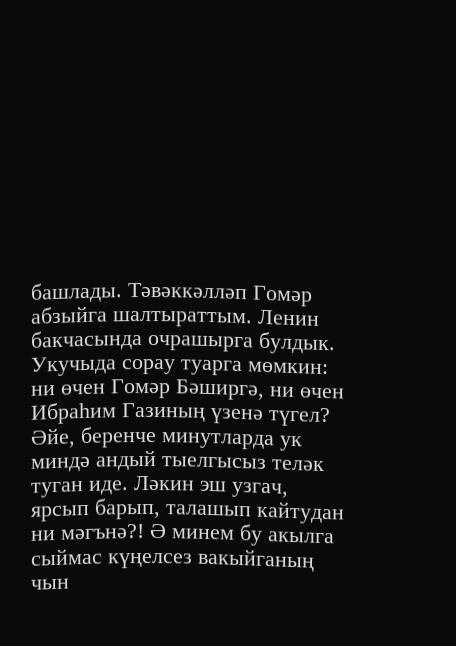башлады. Тәвәккәлләп Гомәр абзыйга шалтыраттым. Ленин бакчасында очрашырга булдык.
Укучыда сорау туарга мөмкин: ни өчен Гомәр Бәширгә, ни өчен Ибраһим Газиның үзенә түгел? Әйе, беренче минутларда ук миндә андый тыелгысыз теләк туган иде. Ләкин эш узгач, ярсып барып, талашып кайтудан ни мәгънә?! Ә минем бу акылга сыймас күңелсез вакыйганың чын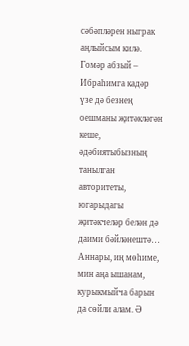сәбәпләрен ныграк аңлыйсым килә. Гомәр абзый – Ибраһимга кадәр үзе дә безнең оешманы җитәкләгән кеше, әдәбиятыбызның танылган авторитеты, югарыдагы җитәкчеләр белән дә даими бәйләнештә… Аннары, иң мөһиме, мин аңа ышанам, курыкмыйча барын да сөйли алам. Ә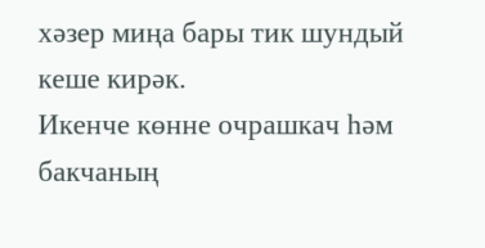хәзер миңа бары тик шундый кеше кирәк.
Икенче көнне очрашкач һәм бакчаның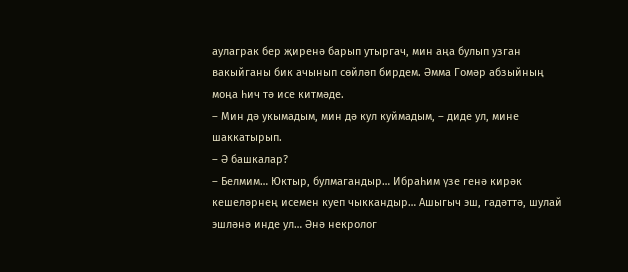аулаграк бер җиренә барып утыргач, мин аңа булып узган вакыйганы бик ачынып сөйләп бирдем. Әмма Гомәр абзыйның моңа һич тә исе китмәде.
– Мин дә укымадым, мин дә кул куймадым, – диде ул, мине шаккатырып.
– Ә башкалар?
– Белмим… Юктыр, булмагандыр… Ибраһим үзе генә кирәк кешеләрнең исемен куеп чыккандыр… Ашыгыч эш, гадәттә, шулай эшләнә инде ул… Әнә некролог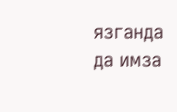язганда да имза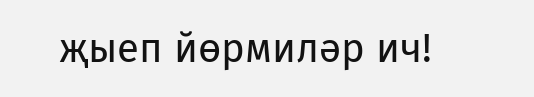җыеп йөрмиләр ич!